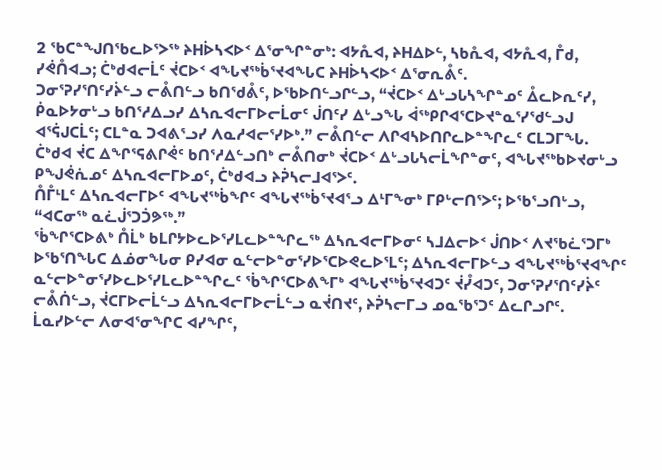2 ᖃᑕᓐᖑᑎᖃᓚᐅᕐᐳᖅ ᔨᕼᐆᓴᐸᐅᑉ ᐃᕐᓂᖏᓐᓂᒃ: ᐊᔭᕅᐊ, ᔨᕼᐃᐅᓪ, ᓴᑲᕅᐊ, ᐊᔭᕅᐊ, ᒤᑯ, ᓯᕚᑍᐊᓗ; ᑖᒃᑯᐊᓕᒫᑦ ᔫᑕᐅᑉ ᐊᖓᔪᖅᑳᕐᔪᐊᖓᑕ ᔨᕼᐆᓴᐸᐅᑉ ᐃᕐᓂᕆᕔᑦ.
ᑐᓂᕐᕈᓯᕐᑎᑦᓯᔩᓪᓗ ᓕᕔᑎᓪᓗ ᑲᑎᖁᕔᑦ, ᐅᖃᐅᑎᓪᓗᒋᓪᓗ, “ᔫᑕᐅᑉ ᐃᒡᓗᒐᓴᖏᓐᓄᑦ ᐂᓚᐅᕆᑦᓯ, ᑮᓇᐅᔭᓂᒡᓗ ᑲᑎᕐᓱᐃᓗᓯ ᐃᓴᕆᐊᓕᒥᐅᓕᒫᓂᑦ ᒎᑎᑦᓯ ᐃᒡᓗᖓ ᐋᖅᑭᒋᐊᕐᑕᐅᔪᓐᓇᕐᓯᖁᓪᓗᒍ ᐊᕐᕌᒍᑕᒫᑦ; ᑕᒪᓐᓇ ᑐᐊᕕᕐᓗᓯ ᐱᓇᓱᐊᓕᕐᓯᐅᒃ.” ᓕᕔᑎᓪᓕ ᐱᒋᐊᓴᐅᑎᒋᓚᐅᓐᖏᓚᑦ ᑕᒪᑐᒥᖓ.
ᑖᒃᑯᐊ ᔫᑕ ᐃᖏᕐᕋᕕᒋᕚᑦ ᑲᑎᕐᓱᐃᓪᓗᑎᒃ ᓕᕔᑎᓂᒃ ᔫᑕᐅᑉ ᐃᒡᓗᒐᓴᓕᒫᖏᓐᓂᑦ, ᐊᖓᔪᖅᑲᐅᔪᓂᒡᓗ ᑭᖑᕚᕇᓄᑦ ᐃᓴᕆᐊᓕᒥᐅᓄᑦ, ᑖᒃᑯᐊᓗ ᔨᕉᓴᓕᒧᐊᕐᐳᑦ.
ᑍᒤᒻᒪᑦ ᐃᓴᕆᐊᓕᒥᐅᑦ ᐊᖓᔪᖅᑳᖏᑦ ᐊᖓᔪᖅᑳᕐᔪᐊᕐᓗ ᐃᒻᒥᖕᓂᒃ ᒥᑭᒡᓕᑎᕐᐳᑦ; ᐅᖃᕐᓗᑎᒡᓗ, “ᐊᑕᓂᖅ ᓇᓛᒎᕐᑐᑑᕗᖅ.”
ᖄᖏᕐᑕᐅᕕᒃ ᑍᒫᒃ ᑲᒪᒋᔭᐅᓚᐅᕐᓯᒪᓚᐅᓐᖏᓚᖅ ᐃᓴᕆᐊᓕᒥᐅᓂᑦ ᓴᒧᐃᓕᐅᑉ ᒎᑎᐅᑉ ᐱᔪᖃᓛᕐᑐᒥᒃ ᐅᖃᕐᑎᖓᑕ ᐃᓅᓂᖓᓂ ᑭᓯᐊᓂ ᓇᓪᓕᐅᓐᓂᕐᓯᐅᕐᑕᐅᕙᓚᐅᕐᒪᑦ; ᐃᓴᕆᐊᓕᒥᐅᓪᓗ ᐊᖓᔪᖅᑳᕐᔪᐊᖏᑦ ᓇᓪᓕᐅᓐᓂᕐᓯᐅᓚᐅᕐᓯᒪᓚᐅᓐᖏᓚᑦ ᖄᖏᕐᑕᐅᕕᖕᒥᒃ ᐊᖓᔪᖅᑳᕐᔪᐊᑐᑦ ᔫᓮᐊᑐᑦ, ᑐᓂᕐᕈᓯᕐᑎᑦᓯᔩᑦ ᓕᕔᑏᓪᓗ, ᔫᑕᒥᐅᓕᒫᓪᓗ ᐃᓴᕆᐊᓕᒥᐅᓕᒫᓪᓗ ᓇᔫᑎᔪᑦ, ᔨᕉᓴᓕᒥᓗ ᓄᓇᖃᕐᑐᑦ ᐃᓚᒋᓗᒋᑦ.
ᒫᓇᓯᐅᓪᓕ ᐱᓂᐊᕐᓂᖏᑕ ᐊᓯᖏᑦ,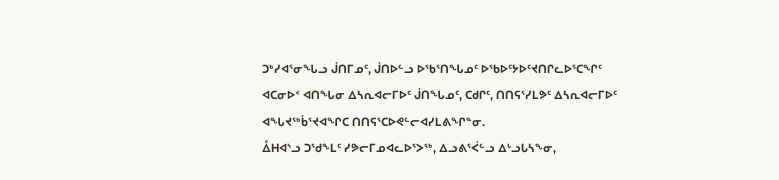ᑐᒃᓯᐊᕐᓂᖓᓗ ᒎᑎᒥᓄᑦ, ᒎᑎᐅᓪᓗ ᐅᖃᕐᑎᖓᓄᑦ ᐅᖃᐅᑦᔭᐅᑦᔪᑎᒋᓚᐅᕐᑕᖏᑦ ᐊᑕᓂᐅᑉ ᐊᑎᖓᓂ ᐃᓴᕆᐊᓕᒥᐅᑦ ᒎᑎᖓᓄᑦ, ᑕᑯᒋᑦ, ᑎᑎᕋᕐᓯᒪᕗᑦ ᐃᓴᕆᐊᓕᒥᐅᑦ ᐊᖓᔪᖅᑳᕐᔪᐊᖏᑕ ᑎᑎᕋᕐᑕᐅᕙᓪᓕᐊᓯᒪᕕᖏᓐᓂ.
ᐂᕼᐊᔅᓗ ᑐᖁᖕᒪᑦ ᓯᕗᓕᒥᓄᐊᓚᐅᕐᐳᖅ, ᐃᓗᕕᕐᐹᓪᓗ ᐃᒡᓗᒐᓴᖕᓂ,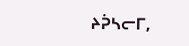ᔨᕉᓴᓕᒥ,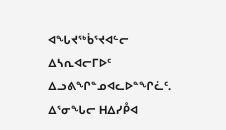ᐊᖓᔪᖅᑳᕐᔪᐊᓪᓕ ᐃᓴᕆᐊᓕᒥᐅᑦ ᐃᓗᕕᖏᓐᓄᐊᓚᐅᓐᖏᓛᑦ. ᐃᕐᓂᖓᓕ ᕼᐃᓯᑬᐊ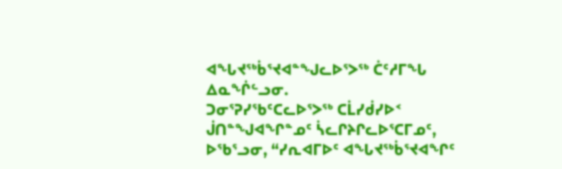ᐊᖓᔪᖅᑳᕐᔪᐊᓐᖑᓚᐅᕐᐳᖅ ᑖᑦᓱᒥᖓ ᐃᓇᖐᓪᓗᓂ.
ᑐᓂᕐᕈᓯᖃᑦᑕᓚᐅᕐᐳᖅ ᑕᒫᓯᑰᓯᐅᑉ ᒎᑎᓐᖑᐊᖏᓐᓄᑦ ᓵᓚᒋᔨᒋᓚᐅᕐᑕᒥᓄᑦ, ᐅᖃᕐᓗᓂ, “ᓯᕆᐊᒥᐅᑦ ᐊᖓᔪᖅᑳᕐᔪᐊᖏᑦ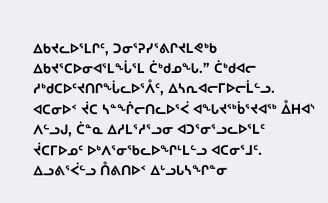ᐃᑲᔪᓚᐅᕐᒪᒋᑦ, ᑐᓂᕐᕈᓯᕐᕕᒋᔪᒪᕙᒃᑲ ᐃᑲᔪᕐᑕᐅᓂᐊᕐᒪᖔᕐᒪ ᑖᒃᑯᓄᖓ.” ᑖᒃᑯᐊᓕ ᓱᒃᑯᑕᐅᑦᔪᑎᒋᖔᓚᐅᕐᐰᑦ, ᐃᓴᕆᐊᓕᒥᐅᓕᒫᓪᓗ.
ᐊᑕᓂᐅᑉ ᔫᑕ ᓴᓐᖐᓕᑎᓚᐅᕐᐹ ᐊᖓᔪᖅᑳᕐᔪᐊᖅ ᐂᕼᐊᔅ ᐱᓪᓗᒍ, ᑖᓐᓇ ᐃᓱᒪᕐᓱᕐᓗᓂ ᐊᑐᕐᓂᕐᓗᓚᐅᕐᒪᑦ ᔫᑕᒥᐅᓄᑦ ᐅᒃᐱᕐᓂᖃᓚᐅᖏᒻᒪᓪᓗ ᐊᑕᓂᕐᒧᑦ.
ᐃᓗᕕᕐᐹᓪᓗ ᑍᕕᑎᐅᑉ ᐃᒡᓗᒐᓴᖏᓐᓂ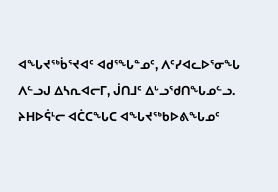ᐊᖓᔪᖅᑳᕐᔪᐊᑦ ᐊᑯᕐᖓᓐᓄᑦ, ᐱᑦᓯᐊᓚᐅᕐᓂᖓ ᐱᓪᓗᒍ ᐃᓴᕆᐊᓕᒥ, ᒎᑎᒧᑦ ᐃᒡᓗᖁᑎᖓᓄᓪᓗ.
ᔨᕼᐅᕌᒻᓕ ᐊᑖᑕᖓᑕ ᐊᖓᔪᖅᑲᐅᕕᖓᓄᑦ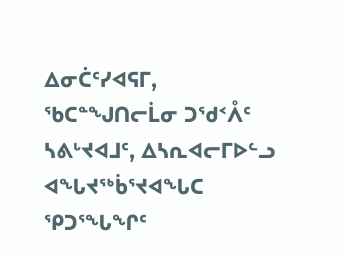ᐃᓂᑖᑦᓯᐊᕋᒥ, ᖃᑕᓐᖑᑎᓕᒫᓂ ᑐᖁᑉᐰᑦ ᓴᕕᒡᔪᐊᒧᑦ, ᐃᓴᕆᐊᓕᒥᐅᓪᓗ ᐊᖓᔪᖅᑳᕐᔪᐊᖓᑕ ᕿᑐᕐᖓᖏᑦ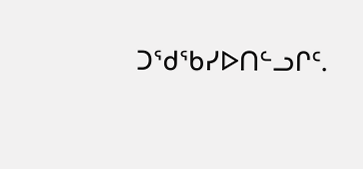ᑐᖁᖃᓯᐅᑎᓪᓗᒋᑦ.